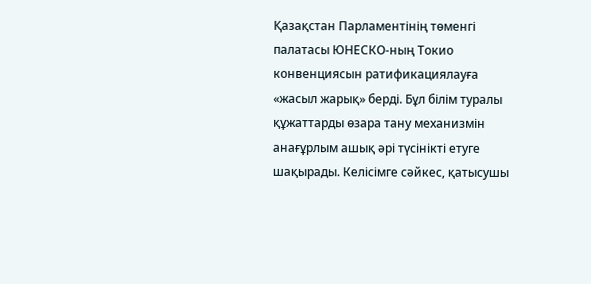Қазақстан Парламентінің төменгі палатасы ЮНЕСКО-ның Токио конвенциясын ратификациялауға «жасыл жарық» берді. Бұл білім туралы құжаттарды өзара тану механизмін анағұрлым ашық әрі түсінікті етуге шақырады. Келісімге сәйкес, қатысушы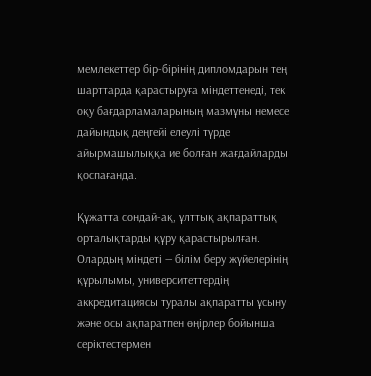мемлекеттер бір-бірінің дипломдарын тең шарттарда қарастыруға міндеттенеді, тек оқу бағдарламаларының мазмұны немесе дайындық деңгейі елеулі түрде айырмашылыққа ие болған жағдайларды қоспағанда.

Құжатта сондай-ақ, ұлттық ақпараттық орталықтарды құру қарастырылған. Олардың міндеті — білім беру жүйелерінің құрылымы, университеттердің аккредитациясы туралы ақпаратты ұсыну және осы ақпаратпен өңірлер бойынша серіктестермен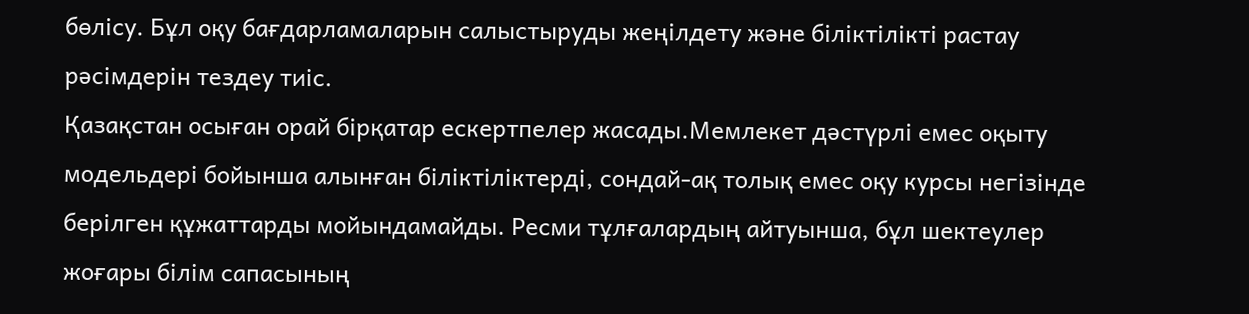бөлісу. Бұл оқу бағдарламаларын салыстыруды жеңілдету және біліктілікті растау рәсімдерін тездеу тиіс.
Қазақстан осыған орай бірқатар ескертпелер жасады.Мемлекет дәстүрлі емес оқыту модельдері бойынша алынған біліктіліктерді, сондай-ақ толық емес оқу курсы негізінде берілген құжаттарды мойындамайды. Ресми тұлғалардың айтуынша, бұл шектеулер жоғары білім сапасының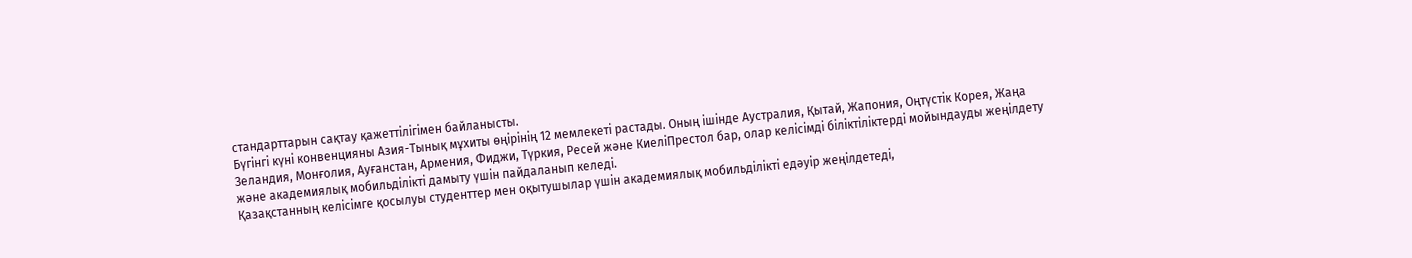стандарттарын сақтау қажеттілігімен байланысты.
Бүгінгі күні конвенцияны Азия-Тынық мұхиты өңірінің 12 мемлекеті растады. Оның ішінде Аустралия, Қытай, Жапония, Оңтүстік Корея, Жаңа Зеландия, Монғолия, Ауғанстан, Армения, Фиджи, Түркия, Ресей және КиеліПрестол бар, олар келісімді біліктіліктерді мойындауды жеңілдету және академиялық мобильділікті дамыту үшін пайдаланып келеді.
Қазақстанның келісімге қосылуы студенттер мен оқытушылар үшін академиялық мобильділікті едәуір жеңілдетеді,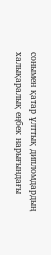сонымен қатар ұлттық дипломдардың халықаралық еңбек нарығындағы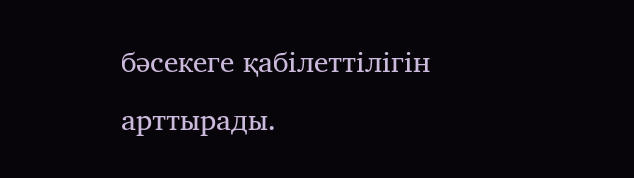бәсекеге қабілеттілігін арттырады.